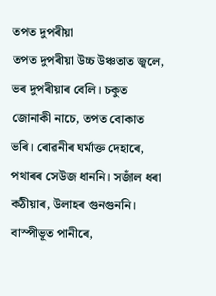তপত দুপৰীয়া
তপত দুপৰীয়া উচ্চ উঞ্চতাত জ্বলে, ভৰ দুপৰীয়াৰ বেলি। চকুত জোনাকী নাচে, তপত বোকাত ভৰি। ৰোৱনীৰ ঘৰ্মাক্ত দেহাৰে, পথাৰৰ সেউজ ধাননি। সজাঁল ধৰা কঠীয়াৰ, উলাহৰ গুনগুননি। বাস্পীভূত পানীৰে,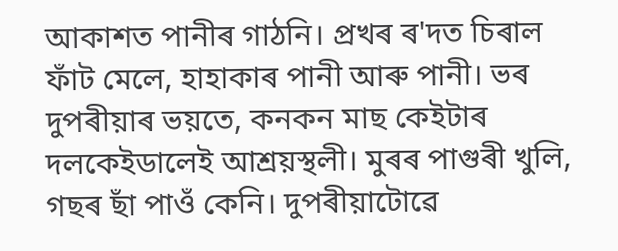আকাশত পানীৰ গাঠনি। প্ৰখৰ ৰ'দত চিৰাল ফাঁট মেলে, হাহাকাৰ পানী আৰু পানী। ভৰ দুপৰীয়াৰ ভয়তে, কনকন মাছ কেইটাৰ দলকেইডালেই আশ্ৰয়স্থলী। মুৰৰ পাগুৰী খুলি, গছৰ ছাঁ পাওঁ কেনি। দুপৰীয়াটোৱে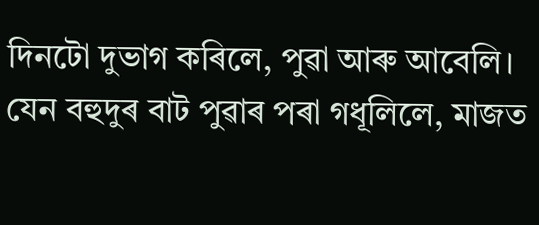দিনটো দুভাগ কৰিলে, পুৱা আৰু আবেলি। যেন বহুদুৰ বাট পুৱাৰ পৰা গধূলিলে, মাজত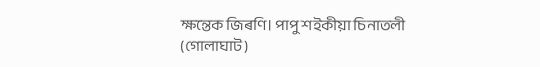ক্ষন্তেক জিৰণি। পাপু শইকীয়া চিনাতলী (গোলাঘাট)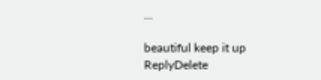...

beautiful keep it up
ReplyDelete